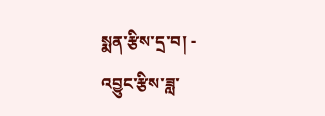སྨན་རྩིས་དྲ་བ། - འབྱུང་རྩིས་ཟླ་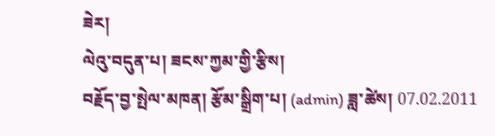ཟེར།
ལེའུ་བདུན་པ། ཟངས་ཀྱམ་གྱི་རྩིས།
བརྗོད་བྱ་སྤེལ་མཁན། རྩོམ་སྒྲིག་པ། (admin) ཟླ་ཚེས། 07.02.2011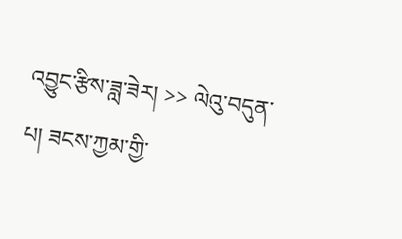འབྱུང་རྩིས་ཟླ་ཟེར། >> ལེའུ་བདུན་པ། ཟངས་ཀྱམ་གྱི་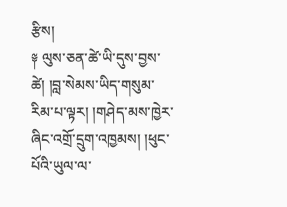རྩིས།
༈ ལུས་ཅན་ཚེ་ཡི་དུས་བྱས་ཚེ། །བླ་སེམས་ཡིད་གསུམ་རིམ་པ་ལྟར། །གཤེད་མས་ཁྱེར་ཞིང་འགྲོ་དྲུག་འཁྱམས། །ཕུང་པོའི་ཡུལ་ལ་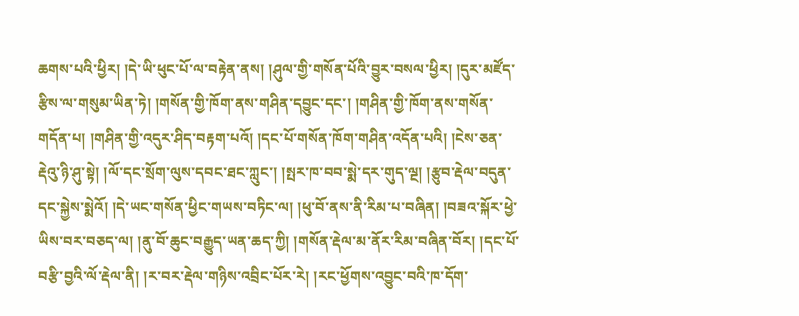ཆགས་པའི་ཕྱིར། །དེ་ཡི་ཕུང་པོ་ལ་བརྟེན་ནས། །ཤུལ་གྱི་གསོན་པོའི་བྱུར་བསལ་ཕྱིར། །དུར་མཛོད་རྩིས་ལ་གསུམ་ཡིན་ཏེ། །གསོན་གྱི་ཁོག་ནས་གཤིན་དབྱུང་དང་། །གཤིན་གྱི་ཁོག་ནས་གསོན་གདོན་པ། །གཤིན་གྱི་འདུར་ཤིད་བརྟག་པའོ། །དང་པོ་གསོན་ཁོག་གཤིན་འདོན་པའི། །ངེས་ཅན་རྡེའུ་ཉི་ཤུ་སྟེ། །ལོ་དང་སྲོག་ལུས་དབང་ཐང་ཀླུང་། །སྤར་ཁ་བབ་སྨེ་དར་གུད་ལྔ། །རྩུབ་རྡེལ་བདུན་དང་སྐྱེས་སྨེའོ། །དེ་ཡང་གསོན་ཕྱིང་གཡས་བཏིང་ལ། །ཕུ་བོ་ནས་ནི་རིམ་པ་བཞིན། །བཟའ་སྐོར་ཕྱེ་ཡིས་བར་བཅད་ལ། །ནུ་བོ་ཆུང་བརྒྱུད་ཡན་ཆད་ཀྱི། །གསོན་རྡེལ་མ་ནོར་རིམ་བཞིན་བོར། །དང་པོ་བརྩི་བྱའི་ལོ་རྡེལ་ནི། །ར་བར་རྡེལ་གཉིས་འབྲིང་པོར་རེ། །རང་ཕྱོགས་འབྱུང་བའི་ཁ་དོག་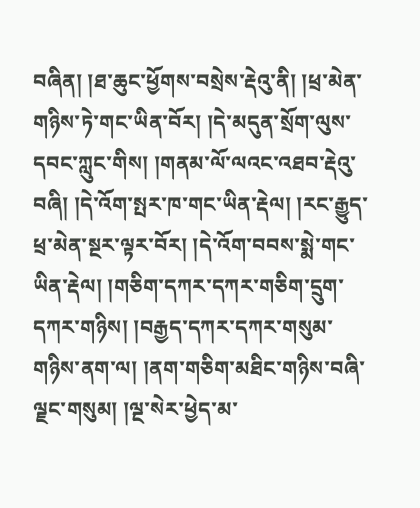བཞིན། །ཐ་ཆུང་ཕྱོགས་བསྲེས་རྡེའུ་ནི། །ཕྲ་མེན་གཉིས་ཏེ་གང་ཡིན་བོར། །དེ་མདུན་སྲོག་ལུས་དབང་ཀླུང་གིས། །གནམ་ལོ་ལའང་འཐབ་རྡེའུ་བཞི། །དེ་འོག་སྤར་ཁ་གང་ཡིན་རྡེལ། །རང་རྒྱུད་ཕྲ་མེན་སྔར་ལྟར་བོར། །དེ་འོག་བབས་སྨེ་གང་ཡིན་རྡེལ། །གཅིག་དཀར་དཀར་གཅིག་དྲུག་དཀར་གཉིས། །བརྒྱད་དཀར་དཀར་གསུམ་གཉིས་ནག་ལ། །ནག་གཅིག་མཐིང་གཉིས་བཞི་ལྗང་གསུམ། །ལྔ་སེར་ཕྱེད་མ་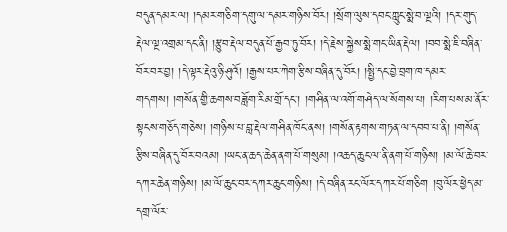བདུན་དམར་ལ། །དམར་གཅིག་དགུ་ལ་དམར་གཉིས་བོར། །སྲོག་ལུས་དབང་ཀླུང་སྨེ་བ་ལྔའི། །དར་གུད་རྡེལ་ལྔ་འགྲམ་དང་ནི། །རྩུབ་རྡེལ་བདུན་པོ་རྒྱབ་ཏུ་བོར། །དེ་རྗེས་སྐྱེས་སྨེ་གང་ཡིན་རྡེལ། །བབ་སྨེ་ཇི་བཞིན་བོར་བར་བྱ། །དེ་ལྟར་རྡེའུ་ཉི་ཤུའོ། །རྒྱས་པར་ཀེག་རྩིས་བཞིན་དུ་བོར། །སྤྱི་དང་བྱེ་བྲག་ཁ་དམར་གདགས། །གསོན་གྱི་ཆགས་བཟློག་རིམ་གྲོ་དང་། །གཤིན་ལ་འགོ་གཤེད་ལ་སོགས་པ། །རིག་པས་མ་ནོར་སྟངས་གཅོད་གཅེས། །གཉིས་པ་བླ་རྡེལ་གཤིན་ཁོང་ནས། །གསོན་རྟགས་གཏན་ལ་དབབ་པ་ནི། །གསོན་རྩིས་བཞིན་དུ་བོར་བའམ། །ཡང་ན་ཆད་ཆེན་ནག་པོ་གསུམ། །འཆད་ཆུང་ལ་ནི་ནག་པོ་གཉིས། །མ་ལོ་ཆེ་བར་དཀར་ཆེན་གཉིས། །མ་ལོ་ཆུང་བར་དཀར་ཆུང་གཉིས། །དེ་བཞིན་རང་ལོར་དཀར་པོ་གཅིག །བུ་ལོར་ཕྱེད་མ་དགྲ་ལོར་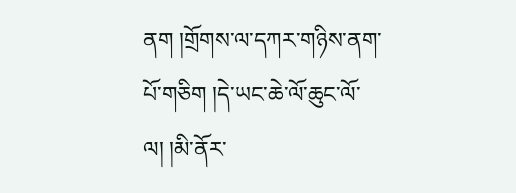ནག །གྲོགས་ལ་དཀར་གཉིས་ནག་པོ་གཅིག །དེ་ཡང་ཆེ་ལོ་ཆུང་ལོ་ལ། །མི་ནོར་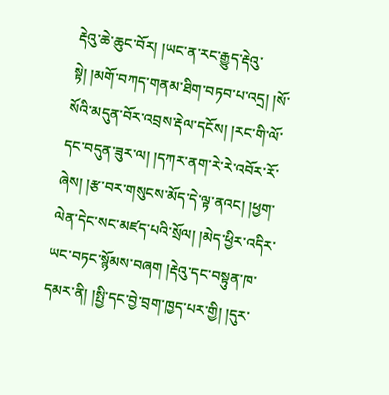རྡེའུ་ཆེ་ཆུང་བོར། །ཡང་ན་རང་རྒྱུད་རྡེའུ་སྟེ། །མགོ་བཀད་གནམ་ཐིག་བཏབ་པ་འདྲ། །སོ་སོའི་མདུན་བོར་འབྲས་རྡེལ་དངོས། །རང་གི་ལོ་དང་བདུན་ཟུར་ལ། །དཀར་ནག་རེ་རེ་འབོར་རོ་ཞེས། །རྩ་བར་གསུངས་མོད་དེ་ལྟ་ནའང། །ཕྱག་ལེན་དེང་སང་མཛད་པའི་སྲོལ། །མེད་ཕྱིར་འདིར་ཡང་བཏང་སྙོམས་བཞག །རྡེའུ་དང་བསྟུན་ཁ་དམར་ནི། །སྤྱི་དང་བྱེ་བྲག་ཁྱད་པར་གྱི། །དུར་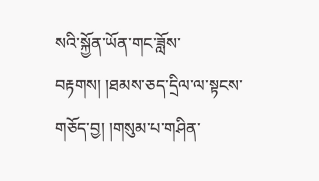སའི་སྐྱོན་ཡོན་གང་ཟློས་བརྟགས། །ཐམས་ཅད་དྲིལ་ལ་སྟངས་གཅོད་བྱ། །གསུམ་པ་གཤིན་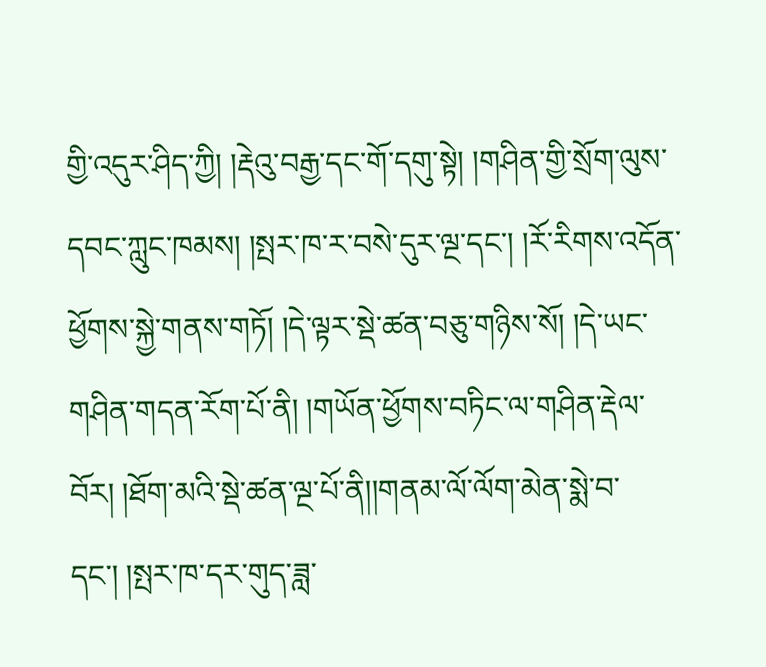གྱི་འདུར་ཤིད་ཀྱི། །རྡེའུ་བརྒྱ་དང་གོ་དགུ་སྟེ། །གཤིན་གྱི་སྲོག་ལུས་དབང་ཀླུང་ཁམས། །སྤར་ཁ་ར་བསེ་དུར་ལྔ་དང་། །རོ་རིགས་འདོན་ཕྱོགས་སྐྱེ་གནས་གཏོ། །དེ་ལྟར་སྡེ་ཚན་བཅུ་གཉིས་སོ། །དེ་ཡང་གཤིན་གདན་རོག་པོ་ནི། །གཡོན་ཕྱོགས་བཏིང་ལ་གཤིན་རྡེལ་བོར། །ཐོག་མའི་སྡེ་ཚན་ལྔ་པོ་ནི།།གནམ་ལོ་ལོག་མེན་སྨེ་བ་དང་། །སྤར་ཁ་དར་གུད་ཟླ་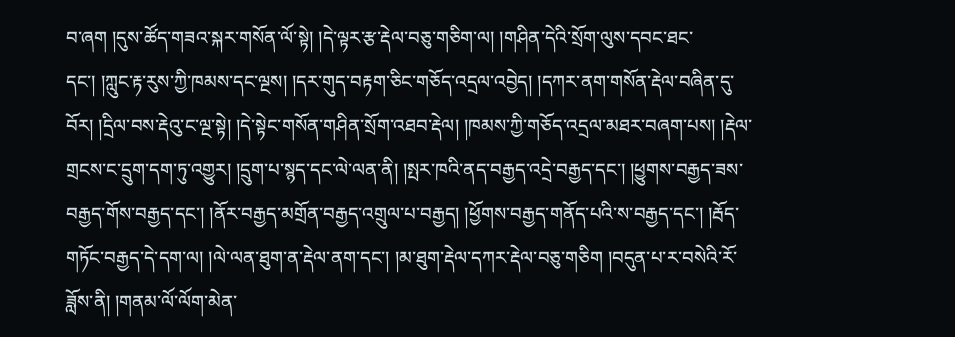བ་ཞག །དུས་ཚོད་གཟའ་སྐར་གསོན་ལོ་སྟེ། །དེ་ལྟར་རྩ་རྡེལ་བཅུ་གཅིག་ལ། །གཤིན་དེའི་སྲོག་ལུས་དབང་ཐང་དང་། །ཀླུང་རྟ་རུས་ཀྱི་ཁམས་དང་ལྔས། །དར་གུད་བརྟག་ཅིང་གཅོད་འདྲལ་འབྱེད། །དཀར་ནག་གསོན་རྡེལ་བཞིན་དུ་བོར། །དྲིལ་བས་རྡེའུ་ང་ལྔ་སྟེ། །དེ་སྟེང་གསོན་གཤིན་སྲོག་འཐབ་རྡེལ། །ཁམས་ཀྱི་གཅོད་འདྲལ་མཐར་བཞག་པས། །རྡེལ་གྲངས་ང་དྲུག་དག་ཏུ་འགྱུར། །དྲུག་པ་སྙད་དང་ལེ་ལན་ནི། །སྤར་ཁའི་ནད་བརྒྱད་འདྲེ་བརྒྱད་དང་། །ཕྱུགས་བརྒྱད་ཟས་བརྒྱད་གོས་བརྒྱད་དང་། །ནོར་བརྒྱད་མགྲོན་བརྒྱད་འགྲུལ་པ་བརྒྱད། །ཕྱོགས་བརྒྱད་གནོད་པའི་ས་བརྒྱད་དང་། །རྦོད་གཏོང་བརྒྱད་དེ་དག་ལ། །ལེ་ལན་ཐུག་ན་རྡེལ་ནག་དང་། །མ་ཐུག་རྡེལ་དཀར་རྡེལ་བཅུ་གཅིག །བདུན་པ་ར་བསེའི་རོ་ཟློས་ནི། །གནམ་ལོ་ལོག་མེན་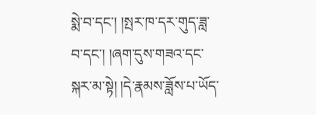སྨེ་བ་དང་། །སྤར་ཁ་དར་གུད་ཟླ་བ་དང་། །ཞག་དུས་གཟའ་དང་སྐར་མ་སྟེ། །དེ་རྣམས་ཟློས་པ་ཡོད་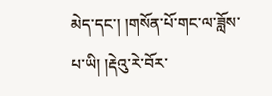མེད་དང་། །གསོན་པོ་གང་ལ་ཟློས་པ་ཡི། །རྡེའུ་རེ་བོར་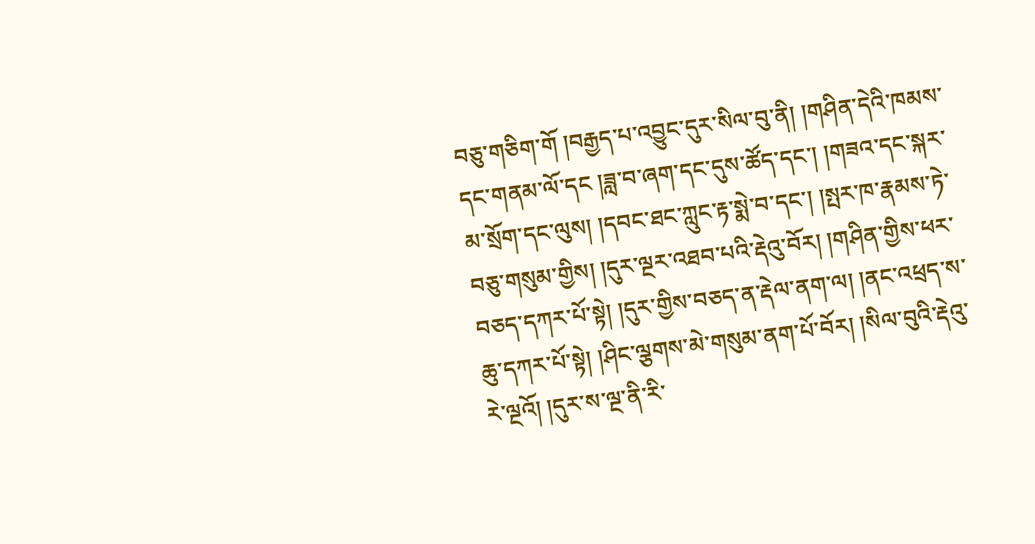བཅུ་གཅིག་གོ །བརྒྱད་པ་འབྱུང་དུར་སིལ་བུ་ནི། །གཤིན་དེའི་ཁམས་དང་གནམ་ལོ་དང །ཟླ་བ་ཞག་དང་དུས་ཚོད་དང་། །གཟའ་དང་སྐར་མ་སྲོག་དང་ལུས། །དབང་ཐང་ཀླུང་རྟ་སྨེ་བ་དང་། །སྤར་ཁ་རྣམས་ཏེ་བཅུ་གསུམ་གྱིས། །དུར་ལྔར་འཐབ་པའི་རྡེའུ་བོར། །གཤིན་གྱིས་ཕར་བཅད་དཀར་པོ་སྟེ། །དུར་གྱིས་བཅད་ན་རྡེལ་ནག་ལ། །ནང་འཕྲད་ས་ཆུ་དཀར་པོ་སྟེ། །ཤིང་ལྕགས་མེ་གསུམ་ནག་པོ་བོར། །སིལ་བུའི་རྡེའུ་རེ་ལྔའོ། །དུར་ས་ལྔ་ནི་རི་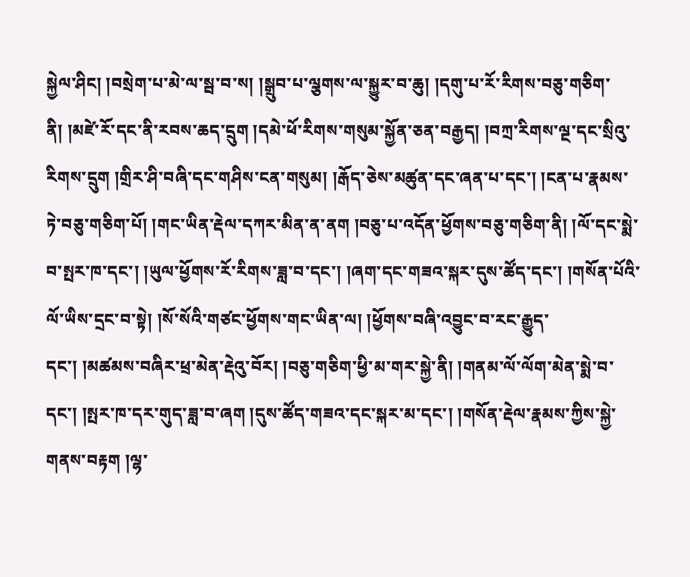སྐྱེལ་ཤིང། །བསྲེག་པ་མེ་ལ་སྦ་བ་ས། །སྒྲུབ་པ་ལྕགས་ལ་སྐྱུར་བ་ཆུ། །དགུ་པ་རོ་རིགས་བཅུ་གཅིག་ནི། །མཛེ་རོ་དང་ནི་རབས་ཆད་དྲུག །དམེ་ཕོ་རིགས་གསུམ་སྐྱོན་ཅན་བརྒྱད། །བཀྲ་རིགས་ལྔ་དང་སྲིའུ་རིགས་དྲུག །གྲིར་ཤི་བཞི་དང་གཤིས་ངན་གསུམ། །རྒོད་ཅེས་མཚུན་དང་ཞན་པ་དང་། །ངན་པ་རྣམས་ཏེ་བཅུ་གཅིག་པོ། །གང་ཡིན་རྡེལ་དཀར་མིན་ན་ནག །བཅུ་པ་འདོན་ཕྱོགས་བཅུ་གཅིག་ནི། །ལོ་དང་སྨེ་བ་སྤར་ཁ་དང་། །ཡུལ་ཕྱོགས་རོ་རིགས་ཟླ་བ་དང་། །ཞག་དང་གཟའ་སྐར་དུས་ཚོད་དང་། །གསོན་པོའི་ལོ་ཡིས་དྲང་བ་སྟེ། །སོ་སོའི་གཙང་ཕྱོགས་གང་ཡིན་ལ། །ཕྱོགས་བཞི་འབྱུང་བ་རང་རྒྱུད་དང་། །མཚམས་བཞིར་ཕྲ་མེན་རྡེའུ་བོར། །བཅུ་གཅིག་ཕྱི་མ་གར་སྐྱེ་ནི། །གནམ་ལོ་ལོག་མེན་སྨེ་བ་དང་། །སྤར་ཁ་དར་གུད་ཟླ་བ་ཞག །དུས་ཚོད་གཟའ་དང་སྐར་མ་དང་། །གསོན་རྡེལ་རྣམས་ཀྱིས་སྐྱེ་གནས་བརྟག །ལྷ་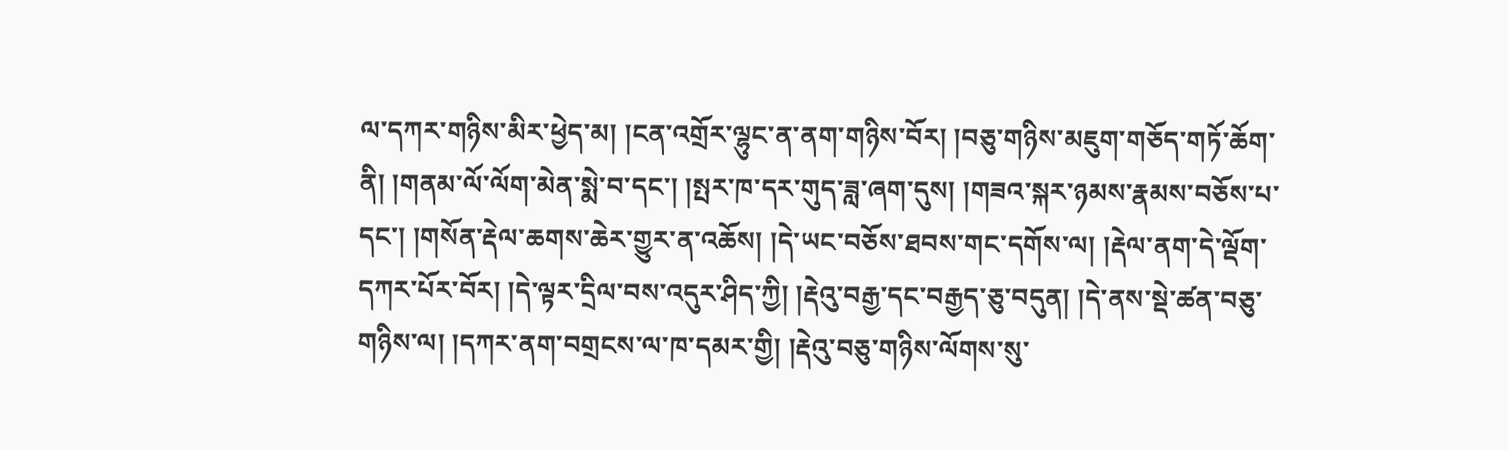ལ་དཀར་གཉིས་མིར་ཕྱེད་མ། །ངན་འགྲོར་ལྷུང་ན་ནག་གཉིས་བོར། །བཅུ་གཉིས་མཇུག་གཅོད་གཏོ་ཆོག་ནི། །གནམ་ལོ་ལོག་མེན་སྨེ་བ་དང་། །སྤར་ཁ་དར་གུད་ཟླ་ཞག་དུས། །གཟའ་སྐར་ཉམས་རྣམས་བཅོས་པ་དང་། །གསོན་རྡེལ་ཆགས་ཆེར་གྱུར་ན་འཆོས། །དེ་ཡང་བཅོས་ཐབས་གང་དགོས་ལ། །རྡེལ་ནག་དེ་ལྡོག་དཀར་པོར་བོར། །དེ་ལྟར་དྲིལ་བས་འདུར་ཤིད་ཀྱི། །རྡེའུ་བརྒྱ་དང་བརྒྱད་ཅུ་བདུན། །དེ་ནས་སྡེ་ཚན་བཅུ་གཉིས་ལ། །དཀར་ནག་བགྲངས་ལ་ཁ་དམར་གྱི། །རྡེའུ་བཅུ་གཉིས་ལོགས་སུ་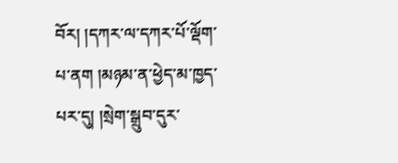བོར། །དཀར་ལ་དཀར་པོ་ལྡོག་པ་ནག །མཉམ་ན་ཕྱེད་མ་ཁྱད་པར་དུ། །སྲེག་སྒྲུབ་དུར་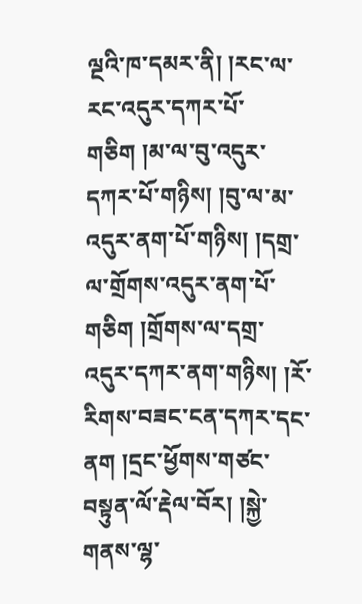ལྔའི་ཁ་དམར་ནི། །རང་ལ་རང་འདུར་དཀར་པོ་གཅིག །མ་ལ་བུ་འདུར་དཀར་པོ་གཉིས། །བུ་ལ་མ་འདུར་ནག་པོ་གཉིས། །དགྲ་ལ་གྲོགས་འདུར་ནག་པོ་གཅིག །གྲོགས་ལ་དགྲ་འདུར་དཀར་ནག་གཉིས། །རོ་རིགས་བཟང་ངན་དཀར་དང་ནག །དྲང་ཕྱོགས་གཙང་བསྟུན་ལོ་རྡེལ་བོར། །སྐྱེ་གནས་ལྷ་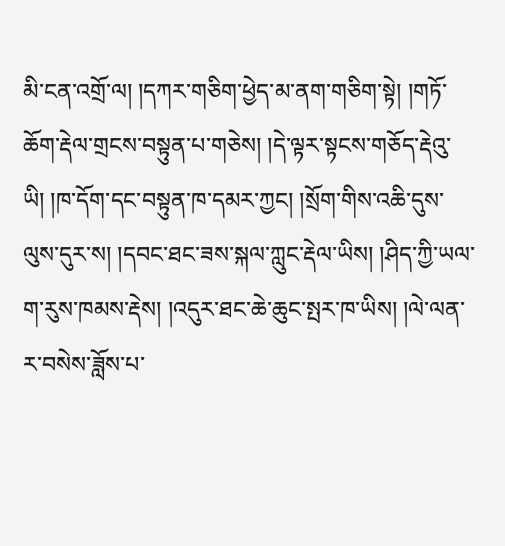མི་ངན་འགྲོ་ལ། །དཀར་གཅིག་ཕྱེད་མ་ནག་གཅིག་སྟེ། །གཏོ་ཆོག་རྡེལ་གྲངས་བསྟུན་པ་གཅེས། །དེ་ལྟར་སྟངས་གཅོད་རྡེའུ་ཡི། །ཁ་དོག་དང་བསྟུན་ཁ་དམར་ཀྱང། །སྲོག་གིས་འཆི་དུས་ལུས་དུར་ས། །དབང་ཐང་ཟས་སྐལ་ཀླུང་རྡེལ་ཡིས། །ཤིད་ཀྱི་ཡལ་ག་རུས་ཁམས་རྡེས། །འདུར་ཐང་ཆེ་ཆུང་སྤར་ཁ་ཡིས། །ལེ་ལན་ར་བསེས་ཟློས་པ་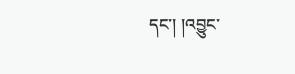དང་། །འབྱུང་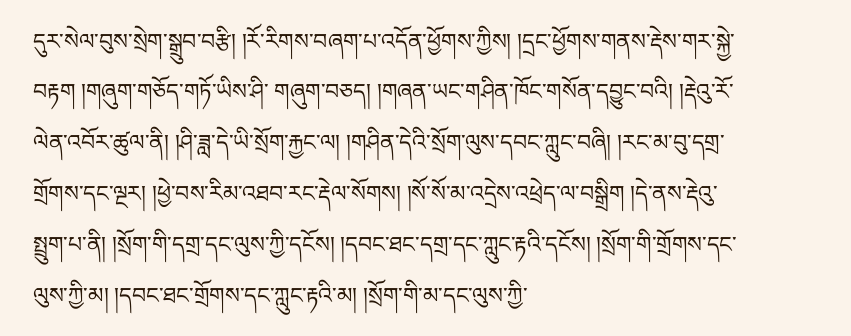དུར་སེལ་བུས་སྲེག་སྒྲུབ་བརྩི། །རོ་རིགས་བཞག་པ་འདོན་ཕྱོགས་ཀྱིས། །དྲང་ཕྱོགས་གནས་རྡེས་གར་སྐྱེ་བརྟག །གཞུག་གཅོད་གཏོ་ཡིས་ཤི་ གཞུག་བཅད། །གཞན་ཡང་གཤིན་ཁོང་གསོན་དབྱུང་བའི། །རྡེའུ་རོ་ལེན་འབོར་ཚུལ་ནི། །ཤི་ཟླ་དེ་ཡི་སྲོག་རྐྱང་ལ། །གཤིན་དེའི་སྲོག་ལུས་དབང་ཀླུང་བཞི། །རང་མ་བུ་དགྲ་གྲོགས་དང་ལྔར། །ཕྱེ་བས་རིམ་འཐབ་རང་རྡེལ་སོགས། །སོ་སོ་མ་འདྲེས་འཕྲེད་ལ་བསྒྲིག །དེ་ནས་རྡེའུ་སྤྲུག་པ་ནི། །སྲོག་གི་དགྲ་དང་ལུས་ཀྱི་དངོས། །དབང་ཐང་དགྲ་དང་ཀླུང་རྟའི་དངོས། །སྲོག་གི་གྲོགས་དང་ལུས་ཀྱི་མ། །དབང་ཐང་གྲོགས་དང་ཀླུང་རྟའི་མ། །སྲོག་གི་མ་དང་ལུས་ཀྱི་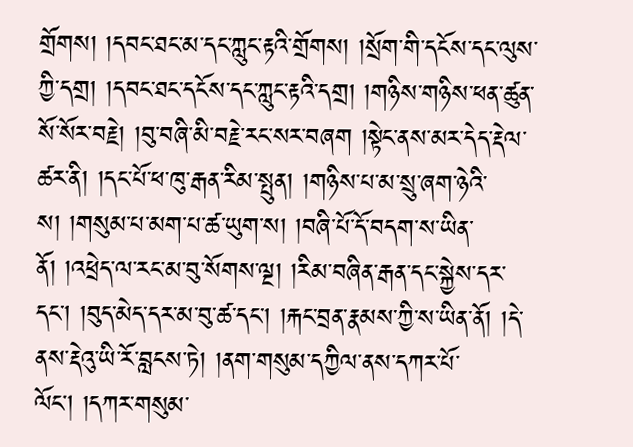གྲོགས། །དབང་ཐང་མ་དང་ཀླུང་རྟའི་གྲོགས། །སྲོག་གི་དངོས་དང་ལུས་ཀྱི་དགྲ། །དབང་ཐང་དངོས་དང་ཀླུང་རྟའི་དགྲ། །གཉིས་གཉིས་ཕན་ཚུན་སོ་སོར་བརྗེ། །བུ་བཞི་མི་བརྗེ་རང་སར་བཞག །སྟེང་ནས་མར་དེད་རྡེལ་ཚར་ནི། །དང་པོ་ཕ་ཁུ་རྒན་རིམ་སྤུན། །གཉིས་པ་མ་སྲུ་ཞག་ཉེའི་ས། །གསུམ་པ་མག་པ་ཚ་ཡུག་ས། །བཞི་པོ་དོ་བདག་ས་ཡིན་ནོ། །འཕྲེད་ལ་རང་མ་བུ་སོགས་ལྔ། །རིམ་བཞིན་རྒན་དང་སྐྱེས་དར་དང་། །བུད་མེད་དར་མ་བུ་ཚ་དང་། །རྐང་བྲན་རྣམས་ཀྱི་ས་ཡིན་ནོ། །དེ་ནས་རྡེའུ་ཡི་རོ་བླངས་ཏེ། །ནག་གསུམ་དཀྱིལ་ནས་དཀར་པོ་ལོང། །དཀར་གསུམ་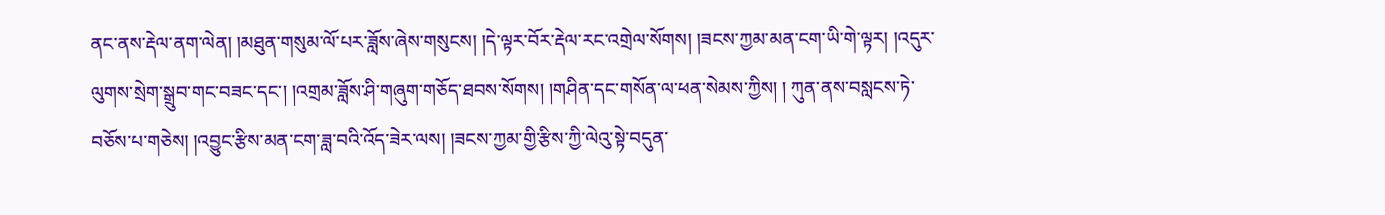ནང་ནས་རྡེལ་ནག་ལེན། །མཐུན་གསུམ་ལོ་པར་ཟློས་ཞེས་གསུངས། །དེ་ལྟར་བོར་རྡེལ་རང་འགྲེལ་སོགས། །ཟངས་ཀྱམ་མན་ངག་ཡི་གེ་ལྟར། །འདུར་ལུགས་སྲེག་སྒྲུབ་གང་བཟང་དང་། །འགྲམ་ཟློས་ཤི་གཞུག་གཅོད་ཐབས་སོགས། །གཤིན་དང་གསོན་ལ་ཕན་སེམས་ཀྱིས། ། ཀུན་ནས་བསླངས་ཏེ་བཅོས་པ་གཅེས། །འབྱུང་རྩིས་མན་ངག་ཟླ་བའི་འོད་ཟེར་ལས། །ཟངས་ཀྱམ་གྱི་རྩིས་ཀྱི་ལེའུ་སྟེ་བདུན་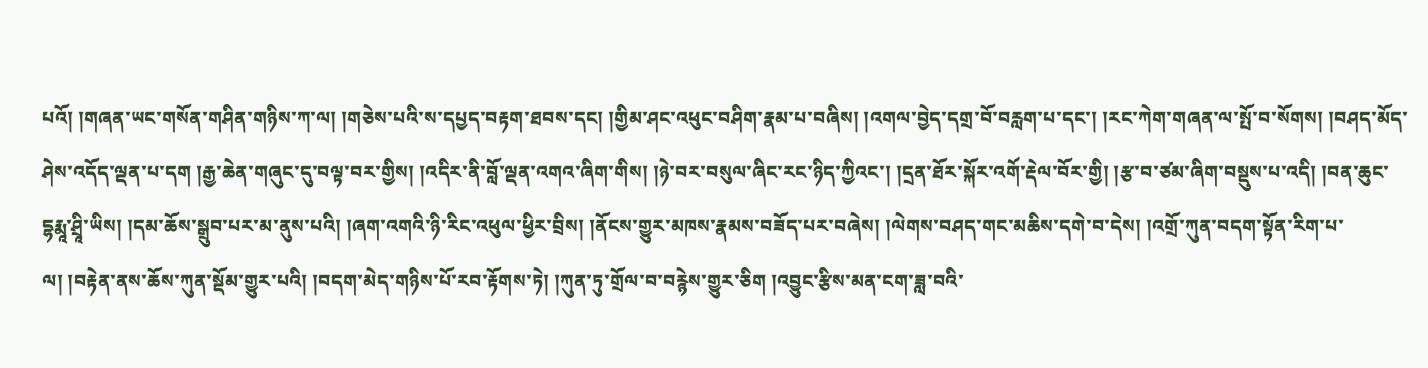པའོ། །གཞན་ཡང་གསོན་གཤིན་གཉིས་ཀ་ལ། །གཅེས་པའི་ས་དཔྱད་བརྟག་ཐབས་དང། །གྱིམ་ཤང་འཕུང་བཤིག་རྣམ་པ་བཞིས། །འགལ་བྱེད་དགྲ་བོ་བརླག་པ་དང་། །རང་ཀེག་གཞན་ལ་སྤོ་བ་སོགས། །བཤད་མོད་ཤེས་འདོད་ལྡན་པ་དག །རྒྱ་ཆེན་གཞུང་དུ་བལྟ་བར་གྱིས། །འདིར་ནི་བློ་ལྡན་འགའ་ཞིག་གིས། །ཉེ་བར་བསུལ་ཞིང་རང་ཉིད་ཀྱིའང་། །དྲན་ཐོར་སྐོར་འགོ་རྡེལ་བོར་གྱི། །རྩ་བ་ཙམ་ཞིག་བསྡུས་པ་འདི། །བན་ཆུང་དྷརྨཱ་ཤྲཱི་ཡིས། །དམ་ཆོས་སྒྲུབ་པར་མ་ནུས་པའི། །ཞག་འགའི་ཉི་རིང་འཕུལ་ཕྱིར་བྲིས། །ནོངས་གྱུར་མཁས་རྣམས་བཟོད་པར་བཞེས། །ལེགས་བཤད་གང་མཆིས་དགེ་བ་དེས། །འགྲོ་ཀུན་བདག་སྟོན་རིག་པ་ལ། །བརྟེན་ནས་ཆོས་ཀུན་སྡོམ་གྱུར་པའི། །བདག་མེད་གཉིས་པོ་རབ་རྟོགས་ཏེ། །ཀུན་ཏུ་གྲོལ་བ་བརྙེས་གྱུར་ཅིག །འབྱུང་རྩིས་མན་ངག་ཟླ་བའི་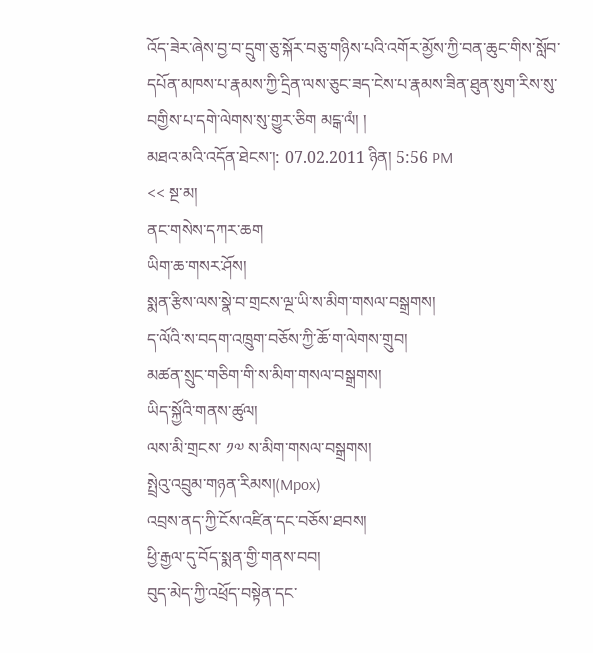འོད་ཟེར་ཞེས་བྱ་བ་དྲུག་ཅུ་སྐོར་བཅུ་གཉིས་པའི་འགོར་མྱོས་ཀྱི་བན་ཆུང་གིས་སློབ་དཔོན་མཁས་པ་རྣམས་ཀྱི་དྲིན་ལས་ཅུང་ཟད་ངེས་པ་རྣམས་ཟིན་ཐུན་སུག་རིས་སུ་བགྱིས་པ་དགེ་ལེགས་སུ་གྱུར་ཅིག མངྒ་ལཾ། །
མཐའ་མའི་འདོན་ཐེངས་།: 07.02.2011 ཉིན། 5:56 PM
<< སྔ་མ།
ནང་གསེས་དཀར་ཆག
ཡིག་ཆ་གསར་ཤོས།
སྨན་རྩིས་ལས་སྣེ་བ་གྲངས་ལྔ་ཡི་ས་མིག་གསལ་བསྒྲགས།
ད་ལོའི་ས་བདག་འཁྲུག་བཅོས་ཀྱི་ཆོ་ག་ལེགས་གྲུབ།
མཚན་སྲུང་གཅིག་གི་ས་མིག་གསལ་བསྒྲགས།
ཡིད་སྐྱོའི་གནས་ཚུལ།
ལས་མི་གྲངས་ ༡༧ ས་མིག་གསལ་བསྒྲགས།
སྤྲེའུ་འབྲུམ་གཉན་རིམས།(Mpox)
འབྲས་ནད་ཀྱི་ངོས་འཛིན་དང་བཅོས་ཐབས།
ཕྱི་རྒྱལ་དུ་བོད་སྨན་གྱི་གནས་བབ།
བུད་མེད་ཀྱི་འཕྲོད་བསྟེན་དང་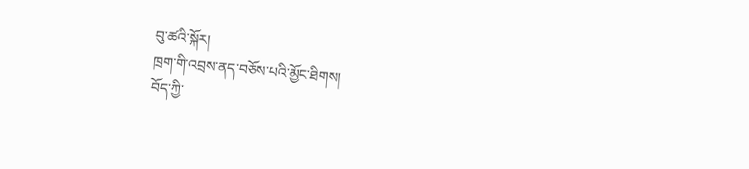བུ་ཚའི་སྐོར།
ཁྲག་གི་འབྲས་ནད་བཅོས་པའི་མྱོང་ཐིགས།
བོད་ཀྱི་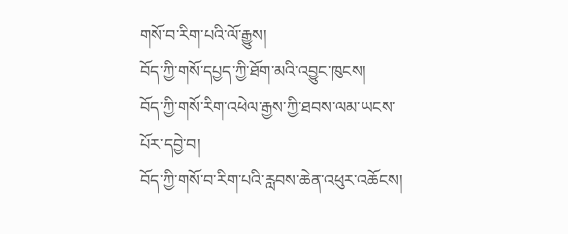གསོ་བ་རིག་པའི་ལོ་རྒྱུས།
བོད་ཀྱི་གསོ་དཔྱད་ཀྱི་ཐོག་མའི་འབྱུང་ཁུངས།
བོད་ཀྱི་གསོ་རིག་འཕེལ་རྒྱས་ཀྱི་ཐབས་ལམ་ཡངས་པོར་དབྱེ་བ།
བོད་ཀྱི་གསོ་བ་རིག་པའི་རླབས་ཆེན་འཕུར་འཆོངས།